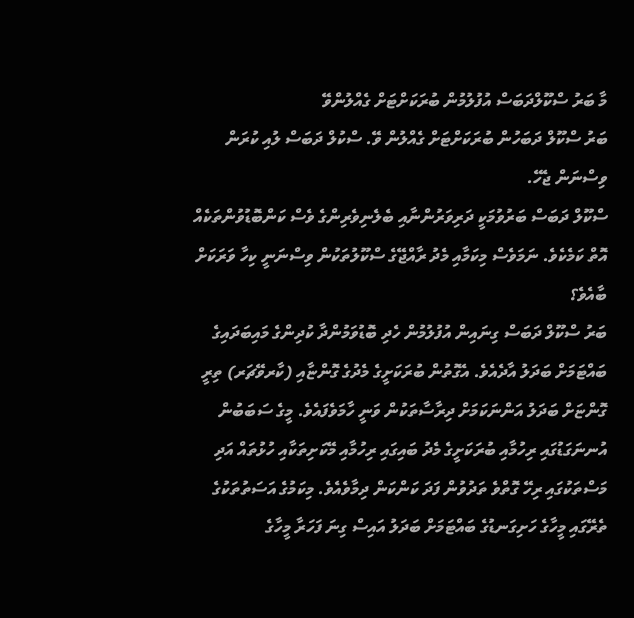މާ ބަރު ސްކޫލްދަބަސް އުފުލުމުން ބުރަކަށްޓަށް ގެއްލުންވޭ
ބަރު ސްކޫލް ދަބަހުން ބުރަކަށްޓަށް ގެއްލުން ވޭ. ސްކުލް ދަބަސް ލުއި ކުރަން ވިސްނަން ޖެހޭ.
ސްކޫލް ދަބަސް ބަރުވުމަކީ ދަރިވަރުންނާއި ބެލެނިވެރިންގެ ވެސް ކަންބޮޑުވުންތަކެއް އޮތް ކަމެކެވެ. ނަމަވެސް މިކަމާއި މެދު ރާއްޖޭގެ ސްކޫލުތަކުން ވިސްނަނީ ކިހާ ވަރަކަށް ބާއެވެ؟
ބަރު ސްކޫލް ދަބަސް ގިނައިން އުފުލުމުން ހެދި ބޮޑުވަމުންދާ ކުދިންގެ މައިބަދައިގެ ބައްޓަމަށް ބަދަލު އާދެއެވެ. އެގޮތުން ބުރަކަށީގެ މެދުގެ ގޮންޏާއި (ކާރވޭޗަރ) ތިރީ ގޮންޏަށް ބަދަލު އަންނަކަމަށް ދިރާސާތަކުން ވަނީ ހާމަވެފައެވެ. މީގެ ސަބަބުން އުނނަގަޑުގައި ރިހުމާއި ބުރަކަށީގެ މެދު ބައިގައި ރިހުމާއި މޭކަށިތަކާއި ހުޅުތައް އަދި މަސްތަކުގައި ރިހޭ ގޮތްވެ ތަދުވުން ފަދަ ކަންކަން ދިމާވެއެވެ. މިކަމުގެ އަސަތުތަކުގެ ތެރޭގައި މީހާގެ ހަށިގަނޑުގެ ބައްޓަމަށް ބަދަލު އައިސް ގިނަ ފަހަރާ މީހާގެ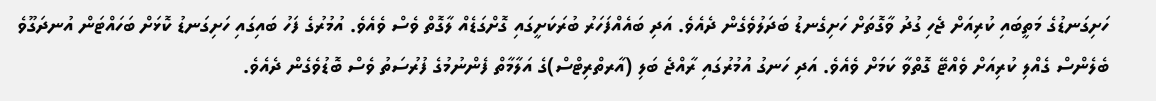ހަށިގަނޑުގެ މަތީބައި ކުރިއަށް ޖެހި ގުދު ވާގޮތަށް ހަށިގެނޑު ބަދަލުވެގެން ދެއެވެ. އަދި ބައެއްފަހަރު ބުރަކަށީގައި ގޮށްގަޑެއް ލާގޮތް ވެސް ވެއެވެ. އުމުރުގެ ފަހު ބައިގައި ހަށިގަނޑު ކޮޅަށް ބަހައްޓަން އުނދަގޫވެ ބެލެންސް ގެއްލި ކުރިއަށް ވެއްޓޭ ގޮތްވާ ކަމަށް ވެއެވެ. އަދި ހަނގު އުމުރުގައި ރާއްޖެ ބަލި (އާރތްރިޓްސް)ގެ އަލާމާތް ފެންނުމުގެ ފުރުސަތު ވެސް ބޮޑުވެގެން ދެއެވެ.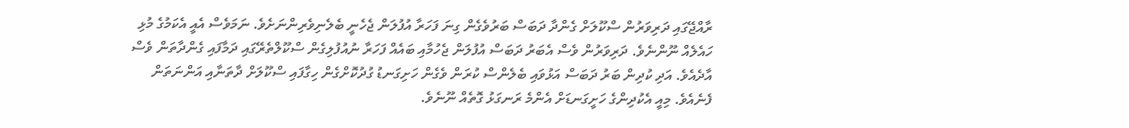ރާއްޖޭގައި ދަރިވަރުން ސްކޫލަށް ގެންދާ ދަބަސް ބަރުވެގެން ގިނަ ފަހަރާ އުފުލަން ޖެހެނީ ބެލެނިވެރިންނަށެވެ. ނަމަވެސް އެއީ އެކަމުގެ މުޅި ހައެލެއް ނޫންނެވެ. ދަރިވަރުން ވެސް އެބަރު ދަބަސް އުފުލަން ޖެހުމާއި ބައެއް ފަހަރާ ނުއުފުލިގެން ސްކޫލްތެރޭގައި ދަމާފައި ގެންދާތަން ވެސް އާދެއެވެ. އަދި ކުދިން ބަރު ދަބަސް އަޅުވައި ބެލެންސް ކުރަން ވެގެން ހަށިގަނޑު ގުދުކޮށްގެން ހިގާފައި ސްކޫލަށް ދާތަނާއި އަންނަތަން ފެނެއެވެ. މިއީ އެކުދިންގެ ހަށީގަނޑަށް އެންމެ ރަނގަޅު ގޮތެއް ނޫނެވެ.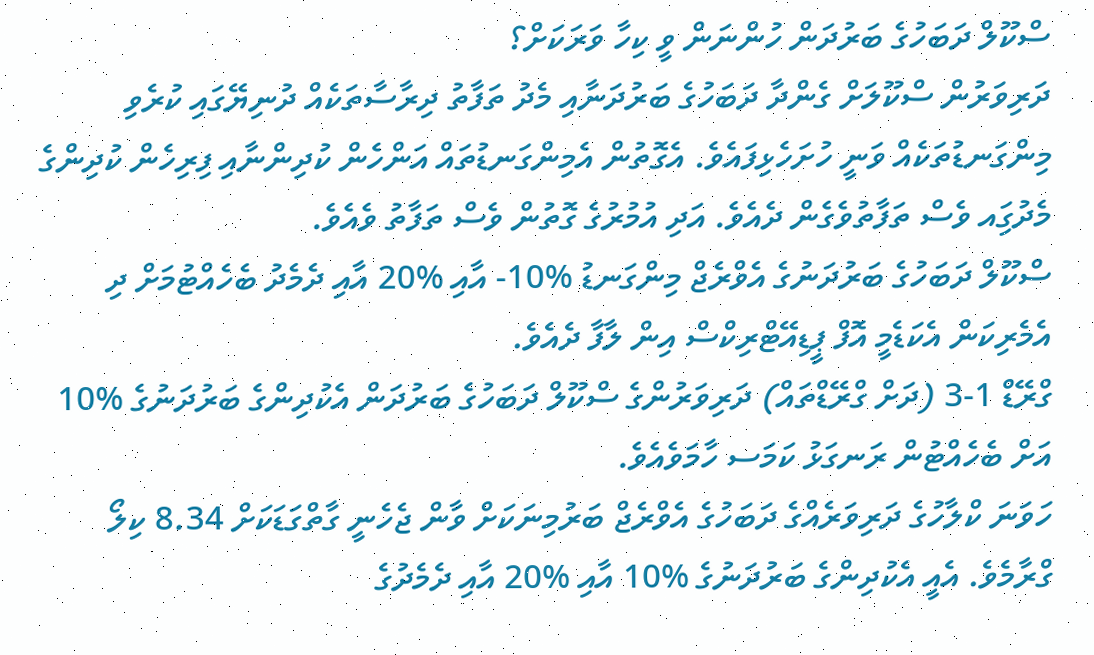ސްކޫލް ދަބަހުގެ ބަރުދަން ހުންނަން ވީ ކިހާ ވަރަކަށް؟
ދަރިވަރުން ސްކޫލަށް ގެންދާ ދަބަހުގެ ބަރުދަނާއި މެދު ތަފާތު ދިރާސާތަކެއް ދުނިޔޭގައި ކުރެވި މިންގަނޑުތަކެއް ވަނީ ހުށަހެޅިފައެވެ. އެގޮތުން އެމިންގަނޑުތައް އަންހެން ކުދިންނާއި ފިރިހެން ކުދިންގެ މެދުގަިއ ވެސް ތަފާތުވެގެން ދެއެވެ. އަދި އުމުރުގެ ގޮތުން ވެސް ތަފާތު ވެއެވެ.
ސްކޫލް ދަބަހުގެ ބަރުދަނުގެ އެވްރެޖް މިންގަނޑު %10- އާއި %20 އާއި ދެމެދު ބެހެއްޓުމަށް ދި އެމެރިކަން އެކަޑެމީ އޮފް ޕީޑިއޭޓްރިކްސް އިން ލާފާ ދެއެވެ.
ގްރޭޑް 1-3 (ދަށް ގްރޭޑްތައް) ދަރިވަރުންގެ ސްކޫލް ދަބަހުގެ ބަރުދަން އެކުދިންގެ ބަރުދަނުގެ %10 އަށް ބެހެއްޓުން ރަނގަޅު ކަމަސ ހާމަވެއެވެ.
ހަވަނަ ކްލާހުގެ ދަރިވަރެއްގެ ދަބަހުގެ އެވްރެޖް ބަރުމިނަކަށް ވާން ޖެހެނީ ގާތްގަޑަކަށް 8.34 ކިލޯ ގްރާމެވެ. އެއީ އެކުދިންގެ ބަރުދަނުގެ %10 އާއި %20 އާއި ދެމެދުގެ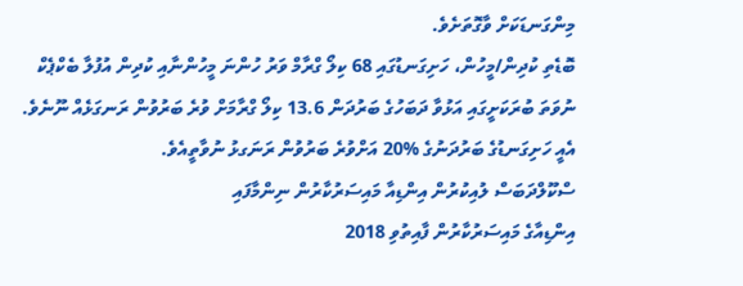މިންގަނޑަކަށް ވާގޮތަށެވެ.
ބޮޑެތި ކުދިން/މީހުން، ހަށިގަނޑުގައި 68 ކިލޯ ގްރާމް ވަރު ހުންނަ މީހުންނާއި ކުދިން އުފުލާ ބެކްޕެކް ނުވަތަ ބުރަކަށީގައި އަޅުވާ ދަބަހުގެ ބަރުދަން 13.6 ކިލޯ ގްރާމަށް ވުރެ ބަރުވުން ރަނގަޅެއް ނޫނެވެ. އެއީ ހަށިގަނޑުގެ ބަރުދަނުގެ %20 އަށްވުރެ ބަރުވުން ރަނަގޅު ނުވާތީއެވެ.
ސްކޫލްދަބަސް ލުއިކުރުން އިންޑިއާ މައިސަރުކާރުން ނިންމާފައި
އިންޑިއާގެ މައިސަރުކާރުން ފާއިތުވި 2018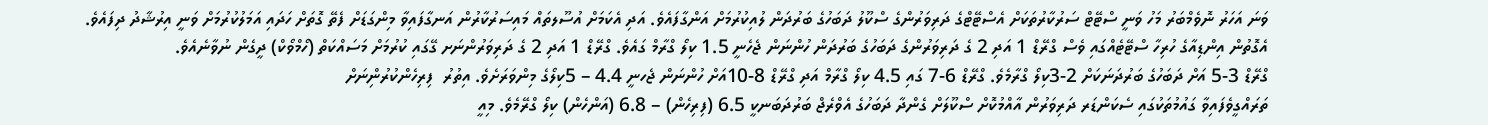ވަނަ އަހަރު ނޮވެމްބަރު މަހު ވަނީ ސްޓޭޓް ސަރުކާރުތަކަށް އެސްޓޭޓްގެ ދަރިވަރުންގެ ސްކޫލު ދަބަހުގެ ބަރުދަން ލުއިކުރުމަށް އަންގާފައެވެ. އަދި އެކަމަށް އުސޫލތައް މައިސަރުކާރުން އަނގާފައިވާ މިންގަޑަށް ފެތޭ ގޮތަށް ހަދައި އަމަލުކުރުމަށް ވަނީ އިރުޝާދު ދިފައެވެ.
އެގޮތުން އިންޑިއާގެ ހުރިހާ ސްޓޭޓެއްގައި ވެސް ގްރޭޑް 1 އަދި 2 ގެ ދަރިވަރުންގެ ދަބަހުގެ ބަރުދަން ހުންނަން ޖެހެނީ 1.5 ކިލޯ ގްރާމް ގައެވެ. ގްރޭޑް 1 އަދި 2 ގެ ދަރިވަރުންނަށ ގޭގައި ކުރުމަށް މަސައްކަތް (ހޯމްވޯކް) ދީގެން ނުވާނެއެވެ.
ގްރޭޑް 3-5 އަށް ދަބަހުގެ ބަރުދަނަކަށް 2-3ކިލޯ ގްރާމެވެ. ގްރޭޑް 6-7 ގައި 4.5 ކިލޯ ގްރާމް އަދި ގްރޭޑް 8-10އަށް ހުންނަން ޖެހނީ 4.4 – 5ކިލޯގެ މިންވަރަށެވެ. އިތުރު  ފިރިހެންކުރުންިނަށް
ތަރައްގީވެފައިވާ ގައުމުތަކުގައި ސެކަންޑަރ ދަރިވަރުން އާއްމުކޮށް ސްކޫލަށް ގެންދާ ދަބަހުގެ އެވްރެޖް ބަރުދަބަނކީ 6.5 (ފިރިހެން) – 6.8 (އަންހެން) ކިލޯ ގްރޭމެވެ. މިއީ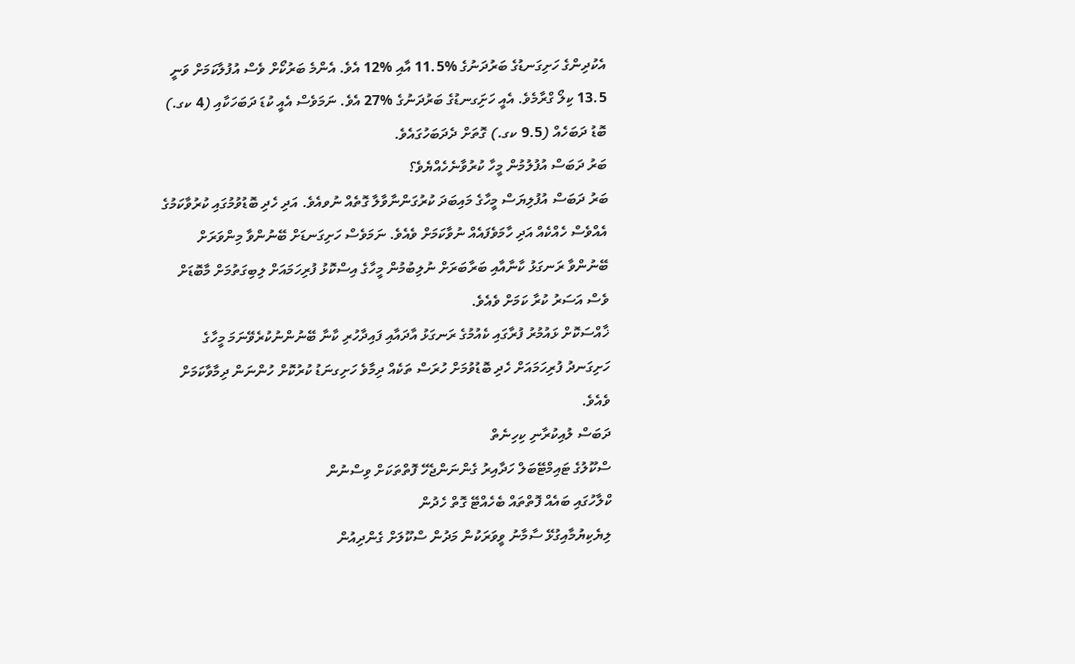އެކުދިންގެ ހަށިގަނޑުގެ ބަރުދަނުގެ %11.5 އާއި %12 އެވެ. އެންމެ ބަރުކޯށް ވެސް އުފުލާކަމަށް ވަނީ 13.5 ކިލޯ ގްރާމެވެ. އެއީ ހަށިަގނޑުގެ ބަރުދަނުގެ %27 އެވެ. ނަމަވެސް އެއީ ކުޑަ ދަބަހަކާއި (4 ކގ.) ބޮޑު ދަބަހެއް (9.5 ކގ.) ގޮތަށް ދެދަބަހުގައެވެ.
ބަރު ދަބަސް އުފުލުމުން މީހާ ކުރުވާނެހެއްޔެވެ؟
ބަރު ދަބަސް އުފުލިޔަސް މީހާގެ މައިބަދަ ކުރުގަންނާވާލާ ގޮތެއް ނުވއެވެ. އަދި ހެދި ބޮޑުވުމުގައި ކުރުވާކަމުގެ އެއްވެސް ހެއްކެއް އަދި ހާމަވެފައެއް ނުވާކަމަށް ވެއެވެ. ނަމަވެސް ހަށިގަނޑަށް ބޭނުންވާ މިންވަރަށް ބޭނުންވާ ރަނގަޅު ކާނާއާއި ބަރާބަރަށް ނުލިބުމުން މީހާގެ އިސްކޮޅު ފުރިހަމައަށް ލިބިގަތުމަށް މާބޮޑަށް ވެސް އަސަރު ކުރާ ކަމަށް ވެއެވެ.
ޚާއްސަކޮށް ޅައުމުރު ފުރާގައި ކެއުމުގެ ރަނގަޅު އާދައާއި ފައިދާހުރި ކާނާ ބޭނުންނުކުރެވޭނަމަ މީހާގެ ހަށިގަނދު ފުރިހަމައަށް ހެދި ބޮޑުވުމަށް ހުރަސް ތަކެއް ދިމާވެ ހަށިގނަޑު ކުރުކޮށް ހުންނަން ދިމާވާކަމަށް ވެއެވެ.
ދަބަސް ލުއިކުރާނި ކިހިނެތް
ސްކޫލުގެ ޓައިމްޓޭބަލް ހަދާއިރު ގެންނަންޖެހޭ ފޮތްތަކަށް ވިސްނުން
ކްލާހުގައި ބައެއް ފޮތްތައް ބެހެއްޓޭ ގޮތް ހެދުން
ލިޔެކިޔުމާއިގުޅޭ ސާމާނު ވީވަރަކުން މަދުން ސްކޫލަށް ގެންދިއުން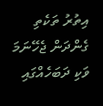އިތުރު ތަކެތި ގެންދަން ޖެހޭނަމަ ވަކި ދަބަހެއްގައި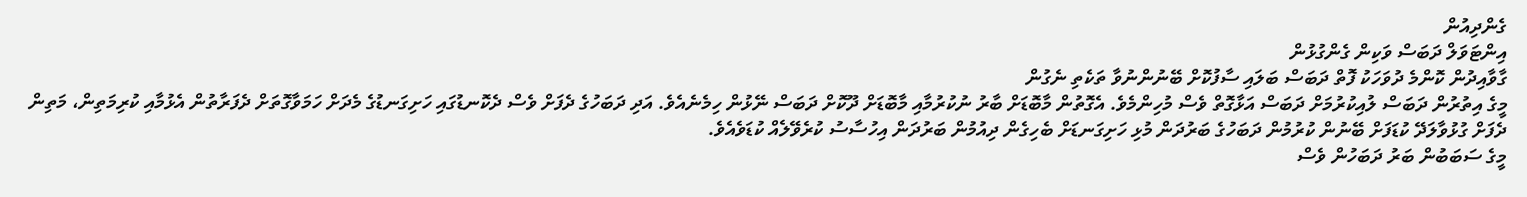ގެންދިއުން
އިންޓަވަލް ދަބަސް ވަކިން ގެންގުޅުން
ގާވާއިދުން ކޮންމެ ދުވަހަކު ފޮތް ދަބަސް ބަލައި ސާފުކޮށް ބޭނުންނުވާ ތަކެތި ނެގުން
މީގެ އިތުރުން ދަބަސް ލުއިކުރުމަށް ދަބަސް އަޅާގޮތް ވެސް މުހިންމެވެ. އެގޮތުން މާބޮޑަށް ބާރު ނުކުރުމާއި މާބޮޑަށް ދޫކޮށް ދަބަސް ނޭޅުން ހިމެނެއެވެ. އަދި ދަބަހުގެ ދެފަށް ވެސް ދެކޮނޑުގައި ހަށިގަނޑުގެ މެދަށް ހަމަވާގޮތަށް ދެފަރާތުން އެޅުމާއި ކުރިމަތިން، މަތިން ދެފަށް ގުޅުވާލަދޭ ކުޑަފަށް ބޭނުން ކުރުމުން ދަބަހުގެ ބަރުދަން މުޅި ހަށިގަނޑަށް ބެހިގެން ދިއުމުން ބަރުދަން އިހުސާސު ކުރެވޭލެއް ކުޑަވެއެވެ.
މީގެ ސަބަބުން ބަރު ދަބަހުން ވެސް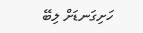ހަށިގަނޑަށް ލިބޭ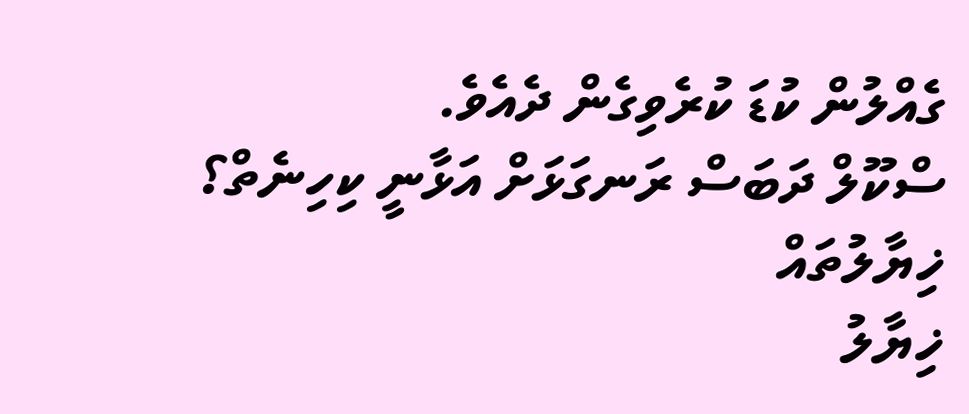ގެއްލުން ކުޑަ ކުރެވިގެން ދެއެވެ.
ސްކޫލް ދަބަސް ރަނގަޅަށް އަޅާނީ ކިހިނެތް؟
ޚިޔާލުތައް
ޚިޔާލު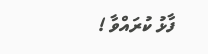ފާޅު ކުރައްވާ !